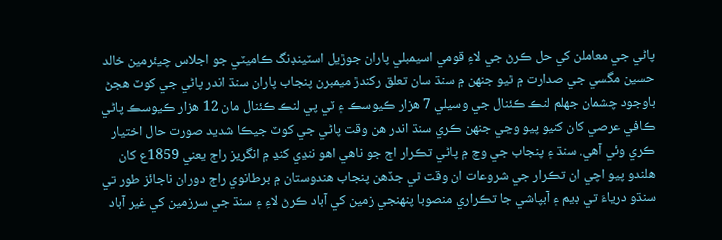پاڻي جي معاملن کي حل ڪرڻ جي لاءِ قومي اسيمبلي پاران جوڙيل اسٽينڊنگ ڪاميٽي جو اجلاس چيئرمين خالد حسين مگسي جي صدارت ۾ ٿيو جنهن ۾ سنڌ سان تعلق رکندڙ ميمبرن پنجاب پاران سنڌ اندر پاڻي جي کوٽ هجڻ باوجود چشمان جهلم لنڪ ڪئنال جي وسيلي 7 هزار ڪيوسڪ ۽ ٽي پي لنڪ ڪئنال مان 12 هزار ڪيوسڪ پاڻي ڪافي عرصي کان کنيو پيو وڃي جنهن ڪري سنڌ اندر هن وقت پاڻي جي کوٽ جيڪا شديد صورت حال اختيار ڪري وئي آهي. سنڌ ۽ پنجاب جي وچ ۾ پاڻي تڪرار اڄ جو ناهي اهو ننڍي کنڍ ۾ انگريز راڄ يعني 1859ع کان هلندو پيو اچي ان تڪرار جي شروعات ان وقت ٿي جڏهن پنجاب هندوستان ۾ برطانوي راڄ دوران ناجائز طور تي سنڌو درياءَ تي ڊيم ۽ آبپاشي جا تڪراري منصوبا پنهنجي زمين کي آباد ڪرڻ لاءِ ۽ سنڌ جي سرزمين کي غير آباد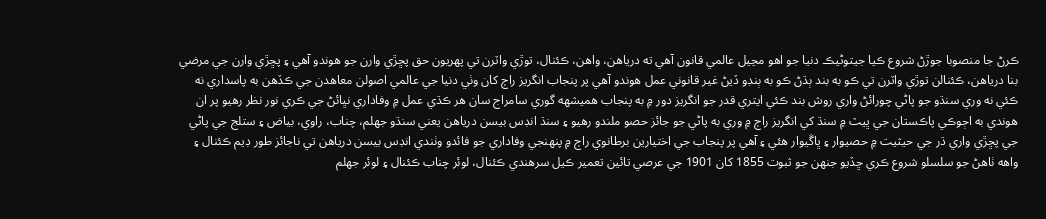ڪرڻ جا منصوبا جوڙڻ شروع ڪيا جيتوڻيڪ دنيا جو اهو مڃيل عالمي قانون آهي ته درياهن، واهن، ڪئنال، توڙي واٽرن تي پهريون حق پڇڙي وارن جو هوندو آهي ۽ پڇڙي وارن جي مرضي بنا درياهن، ڪئنالن توڙي واٽرن تي ڪو به بند ٻڌڻ ڪو به ٻنڊو ڏيڻ غير قانوني عمل هوندو آهي پر پنجاب انگريز راڄ کان وٺي دنيا جي عالمي اصولن معاهدن جي ڪڏهن به پاسداري نه ڪئي نه وري سنڌو جو پاڻي چورائڻ واري روش بند ڪئي ايتري قدر جو انگريز دور ۾ به پنجاب هميشهه گوري سامراج سان هر ڪڌي عمل ۾ وفاداري نڀائڻ جي ڪري نور نظر رهيو پر ان هوندي به اڄوڪي پاڪستان جي ڀيٽ ۾ سنڌ کي انگريز راڄ ۾ وري به پاڻي جو جائز حصو ملندو رهيو ۽ سنڌ انڊس بيسن درياهن يعني سنڌو جهلم، چناب، راوي، بياض ۽ ستلج جي پاڻي جي پڇڙي واري ڌر جي حيثيت ۾ حصيوار ۽ ڀاڱيوار هئي ۽ آهي پر پنجاب جي اختيارين برطانوي راڄ ۾ پنهنجي وفاداري جو فائدو وٺندي انڊس بيسن درياهن تي ناجائز طور ڊيم ڪئنال ۽ واهه ٺاهڻ جو سلسلو شروع ڪري ڇڏيو جنهن جو ثبوت 1855 کان 1901 جي عرصي تائين تعمير ڪيل سرهندي ڪئنال، لوئر چناب ڪئنال ۽ لوئر جهلم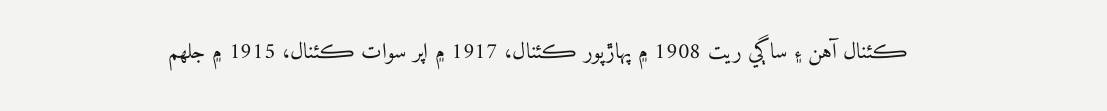ڪئنال آهن ۽ ساڳي ريت 1908 ۾ پهاڙپور ڪئنال، 1917 ۾ اپر سوات ڪئنال، 1915 ۾ جلهم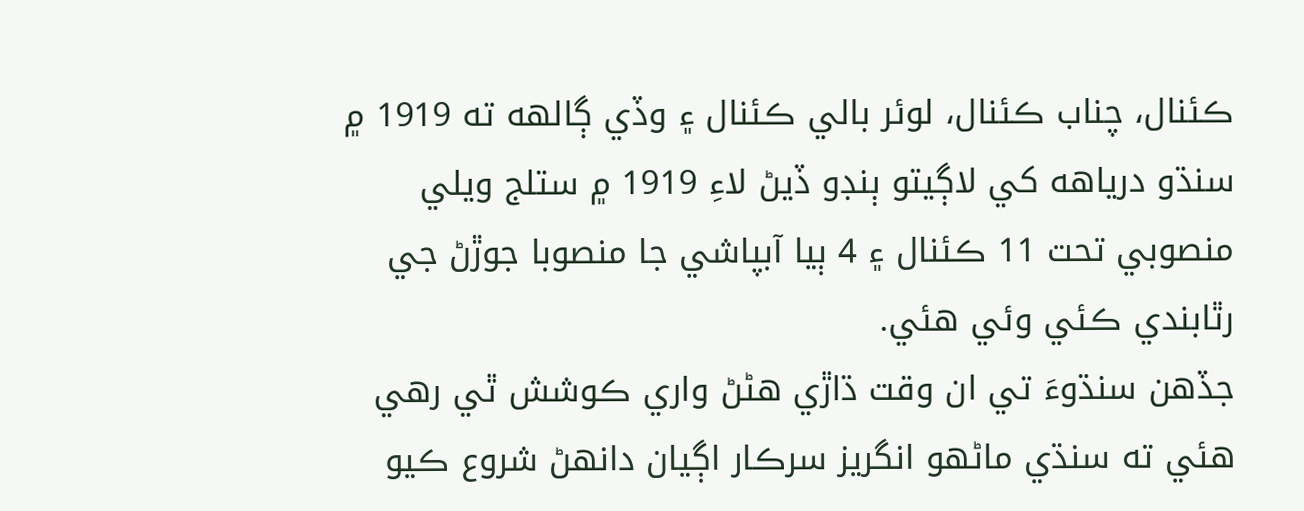ڪئنال، چناب ڪئنال، لوئر بالي ڪئنال ۽ وڏي ڳالهه ته 1919 ۾ سنڌو درياهه کي لاڳيتو ٻنڊو ڏيڻ لاءِ 1919 ۾ ستلج ويلي منصوبي تحت 11 ڪئنال ۽ 4 ٻيا آبپاشي جا منصوبا جوڙڻ جي رٿابندي ڪئي وئي هئي.
جڏهن سنڌوءَ تي ان وقت ڌاڙي هڻڻ واري ڪوشش ٿي رهي هئي ته سنڌي ماڻهو انگريز سرڪار اڳيان دانهڻ شروع ڪيو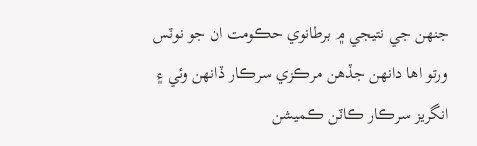جنهن جي نتيجي ۾ برطانوي حڪومت ان جو نوٽس ورتو اها دانهن جڏهن مرڪزي سرڪار ڏانهن وئي ۽ انگريز سرڪار ڪاٽن ڪميشن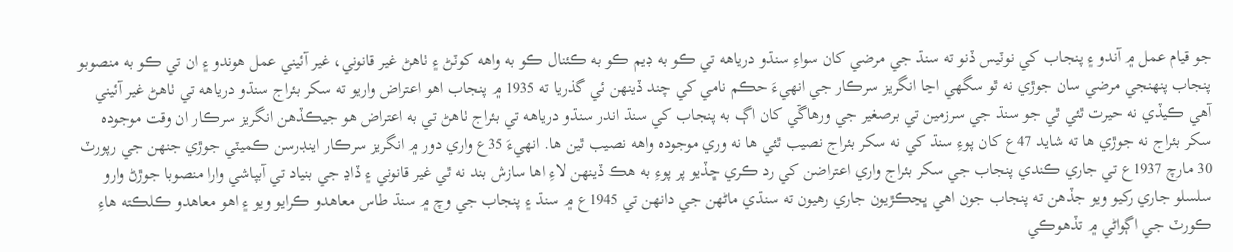جو قيام عمل ۾ آندو ۽ پنجاب کي نوٽيس ڏنو ته سنڌ جي مرضي کان سواءِ سنڌو درياهه تي ڪو به ڊيم ڪو به ڪئنال ڪو به واهه کوٽڻ ۽ ٺاهڻ غير قانوني، غير آئيني عمل هوندو ۽ ان تي ڪو به منصوبو پنجاب پنهنجي مرضي سان جوڙي نه ٿو سگهي اڃا انگريز سرڪار جي انهيءَ حڪم نامي کي چند ڏينهن ئي گذريا ته 1935 ۾ پنجاب اهو اعتراض واريو ته سکر بئراج سنڌو درياهه تي ٺاهڻ غير آئيني آهي ڪيڏي نه حيرت ٿئي ٿي جو سنڌ جي سرزمين تي برصغير جي ورهاڱي کان اڳ به پنجاب کي سنڌ اندر سنڌو درياهه تي بئراج ٺاهڻ تي به اعتراض هو جيڪڏهن انگريز سرڪار ان وقت موجوده سکر بئراج نه جوڙي ها ته شايد 47ع کان پوءِ سنڌ کي نه سکر بئراج نصيب ٿئي ها نه وري موجوده واهه نصيب ٿين ها. انهيءَ 35ع واري دور ۾ انگريز سرڪار اينڊرسن ڪميٽي جوڙي جنهن جي رپورٽ 30 مارچ 1937ع تي جاري ڪندي پنجاب جي سکر بئراج واري اعتراضن کي رد ڪري ڇڏيو پر پوءِ به هڪ ڏينهن لاءِ اها سازش بند نه ٿي غير قانوني ۽ ڏاڍ جي بنياد تي آبپاشي وارا منصوبا جوڙڻ وارو سلسلو جاري رکيو ويو جڏهن ته پنجاب جون اهي ڀڃڪڙيون جاري رهيون ته سنڌي ماڻهن جي دانهن تي 1945ع ۾ سنڌ ۽ پنجاب جي وچ ۾ سنڌ طاس معاهدو ڪرايو ويو ۽ اهو معاهدو ڪلڪته هاءِ ڪورٽ جي اڳواڻي ۾ تڏهوڪي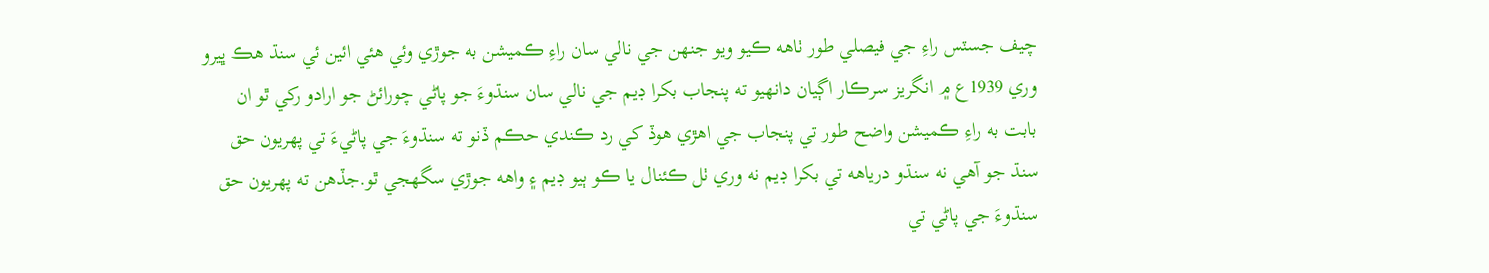چيف جسٽس راءِ جي فيصلي طور ٺاهه ڪيو ويو جنهن جي نالي سان راءِ ڪميشن به جوڙي وئي هئي ائين ئي سنڌ هڪ ڀيرو وري 1939ع ۾ انگريز سرڪار اڳيان دانهيو ته پنجاب بکرا ڊيم جي نالي سان سنڌوءَ جو پاڻي چورائڻ جو ارادو رکي ٿو ان بابت به راءِ ڪميشن واضح طور تي پنجاب جي اهڙي هوڏ کي رد ڪندي حڪم ڏنو ته سنڌوءَ جي پاڻيءَ تي پهريون حق سنڌ جو آهي نه سنڌو درياهه تي بکرا ڊيم نه وري ٺل ڪئنال يا ڪو ٻيو ڊيم ۽ واهه جوڙي سگهجي ٿو.جڏهن ته پهريون حق سنڌوءَ جي پاڻي تي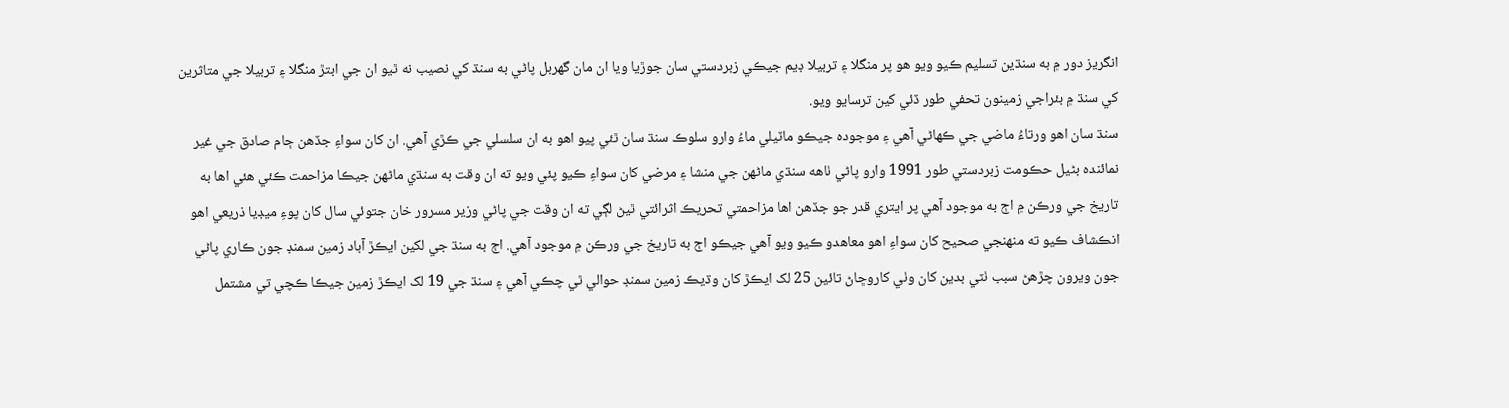انگريز دور ۾ به سنڌين تسليم ڪيو ويو هو پر منگلا ۽ تربيلا ڊيم جيڪي زبردستي سان جوڙيا ويا ان مان گهربل پاڻي به سنڌ کي نصيب نه ٿيو ان جي ابتڙ منگلا ۽ تربيلا جي متاثرين کي سنڌ ۾ بئراجي زمينون تحفي طور ڏئي کين ترسايو ويو.
سنڌ سان اهو ورتاءُ ماضي جي ڪهاڻي آهي ۽ موجوده جيڪو ماٽيلي ماءُ وارو سلوڪ سنڌ سان ٿئي پيو اهو به ان سلسلي جي ڪڙي آهي. ان کان سواءِ جڏهن ڄام صادق جي غير نمائنده بڻيل حڪومت زبردستي طور 1991 وارو پاڻي ٺاهه سنڌي ماڻهن جي منشا ۽ مرضي کان سواءِ ڪيو پئي ويو ته ان وقت به سنڌي ماڻهن جيڪا مزاحمت ڪئي هئي اها به تاريخ جي ورڪن ۾ اڄ به موجود آهي پر ايتري قدر جو جڏهن اها مزاحمتي تحريڪ اثرائتي ٿيڻ لڳي ته ان وقت جي پاڻي وزير مسرور خان جتوئي سال کان پوءِ ميڊيا ذريعي اهو انڪشاف ڪيو ته منهنجي صحيح کان سواءِ اهو معاهدو ڪيو ويو آهي جيڪو اڄ به تاريخ جي ورڪن ۾ موجود آهي. اڄ به سنڌ جي لکين ايڪڙ آباد زمين سمنڊ جون ڪاري پاڻي جون ويرون چڙهڻ سبب ٺٽي بدين کان وٺي کاروڇاڻ تائين 25 لک ايڪڙ کان وڌيڪ زمين سمنڊ حوالي ٿي چڪي آهي ۽ سنڌ جي 19 لک ايڪڙ زمين جيڪا ڪچي تي مشتمل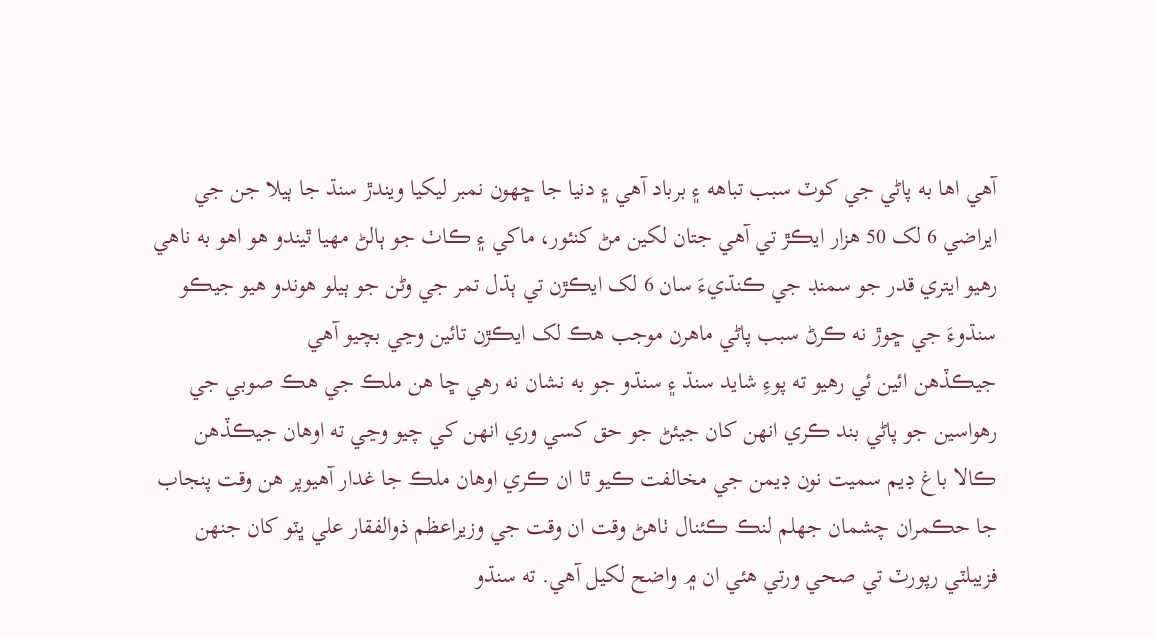آهي اها به پاڻي جي کوٽ سبب تباهه ۽ برباد آهي ۽ دنيا جا ڇهون نمبر ليکيا ويندڙ سنڌ جا ٻيلا جن جي ايراضي 6 لک 50 هزار ايڪڙ تي آهي جتان لکين مڻ کنئور، ماکي ۽ ڪاٺ جو ٻالڻ مهيا ٿيندو هو اهو به ناهي رهيو ايتري قدر جو سمنڊ جي ڪنڌيءَ سان 6 لک ايڪڙن تي ٻڌل تمر جي وڻن جو ٻيلو هوندو هيو جيڪو سنڌوءَ جي ڇوڙ نه ڪرڻ سبب پاڻي ماهرن موجب هڪ لک ايڪڙن تائين وڃي بچيو آهي
جيڪڏهن ائين ئي رهيو ته پوءِ شايد سنڌ ۽ سنڌو جو به نشان نه رهي ڇا هن ملڪ جي هڪ صوبي جي رهواسين جو پاڻي بند ڪري انهن کان جيئڻ جو حق کسي وري انهن کي چيو وڃي ته اوهان جيڪڏهن ڪالا باغ ڊيم سميت نون ڊيمن جي مخالفت ڪيو ٿا ان ڪري اوهان ملڪ جا غدار آهيوپر هن وقت پنجاب جا حڪمران چشمان جهلم لنڪ ڪئنال ٺاهڻ وقت ان وقت جي وزيراعظم ذوالفقار علي ڀٽو کان جنهن فزيبلٽي رپورٽ تي صحي ورتي هئي ان ۾ واضح لکيل آهي. ته سنڌو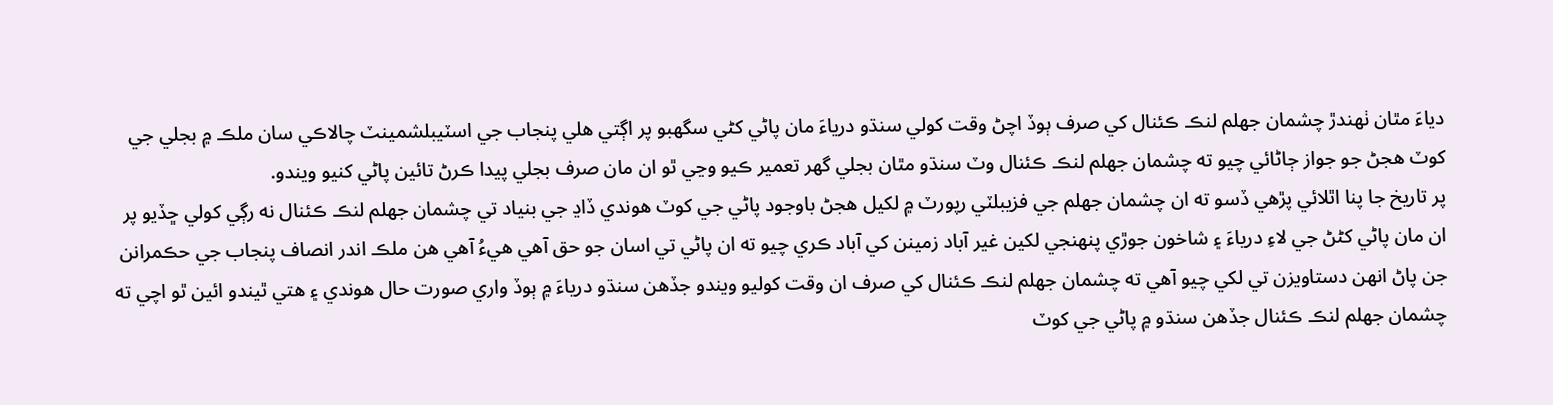دياءَ مٿان ٺهندڙ چشمان جهلم لنڪ ڪئنال کي صرف ٻوڏ اچڻ وقت کولي سنڌو درياءَ مان پاڻي کڻي سگهبو پر اڳتي هلي پنجاب جي اسٽيبلشمينٽ چالاڪي سان ملڪ ۾ بجلي جي کوٽ هجڻ جو جواز ڄاڻائي چيو ته چشمان جهلم لنڪ ڪئنال وٽ سنڌو مٿان بجلي گهر تعمير ڪيو وڃي ٿو ان مان صرف بجلي پيدا ڪرڻ تائين پاڻي کنيو ويندو.
پر تاريخ جا پنا اٿلائي پڙهي ڏسو ته ان چشمان جهلم جي فزيبلٽي رپورٽ ۾ لکيل هجڻ باوجود پاڻي جي کوٽ هوندي ڏاڍ جي بنياد تي چشمان جهلم لنڪ ڪئنال نه رڳي کولي ڇڏيو پر ان مان پاڻي کڻڻ جي لاءِ درياءَ ۽ شاخون جوڙي پنهنجي لکين غير آباد زمينن کي آباد ڪري چيو ته ان پاڻي تي اسان جو حق آهي هيءُ آهي هن ملڪ اندر انصاف پنجاب جي حڪمرانن جن پاڻ انهن دستاويزن تي لکي چيو آهي ته چشمان جهلم لنڪ ڪئنال کي صرف ان وقت کوليو ويندو جڏهن سنڌو درياءَ ۾ ٻوڏ واري صورت حال هوندي ۽ هتي ٿيندو ائين ٿو اچي ته چشمان جهلم لنڪ ڪئنال جڏهن سنڌو ۾ پاڻي جي کوٽ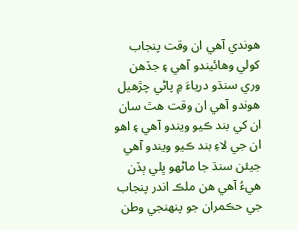هوندي آهي ان وقت پنجاب کولي وهائيندو آهي ۽ جڏهن وري سنڌو درياءَ ۾ پاڻي چڙهيل هوندو آهي ان وقت هٿ سان ان کي بند ڪيو ويندو آهي ۽ اهو ان جي لاءِ بند ڪيو ويندو آهي جيئن سنڌ جا ماڻهو ڀلي ٻڏن هيءُ آهي هن ملڪ اندر پنجاب جي حڪمران جو پنهنجي وطن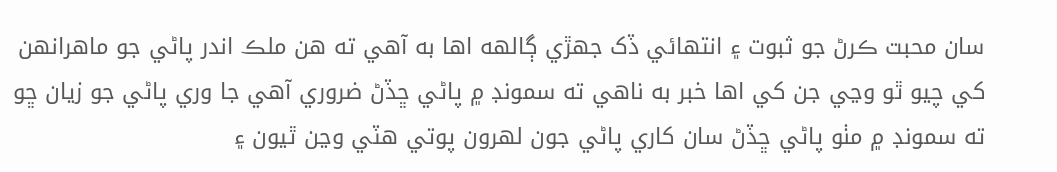سان محبت ڪرڻ جو ثبوت ۽ انتهائي ڏک جهڙي ڳالهه اها به آهي ته هن ملڪ اندر پاڻي جو ماهرانهن کي چيو ٿو وڃي جن کي اها خبر به ناهي ته سمونڊ ۾ پاڻي ڇڏڻ ضروري آهي جا وري پاڻي جو زيان ڇو ته سمونڊ ۾ مٺو پاڻي ڇڏڻ سان کاري پاڻي جون لهرون پوتي هٽي وڃن ٿيون ۽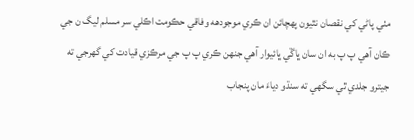مٺي پاڻي کي نقصان نٿيون پهچائن ان ڪري موجودهه وفاقي حڪومت اڪلي سر مسلم ليگ ن جي ڪان آهي پ پ به ان سان ڀاڱي ڀائيوار آهي جنهن ڪري پ پ جي مرڪزي قيادت کي گهرجي ته جيترو جلدي ٿي سگهي ته سنڌو دياءَ مان پنجاب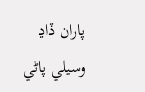پاران ڏاڍ وسيلي پاڻي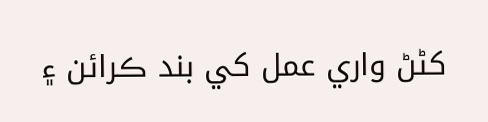کڻڻ واري عمل کي بند ڪرائن ۽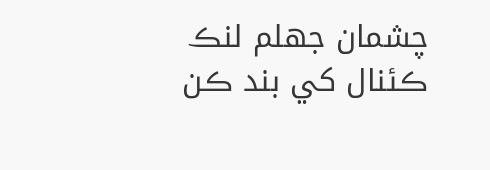چشمان جهلم لنڪ ڪئنال کي بند ڪن